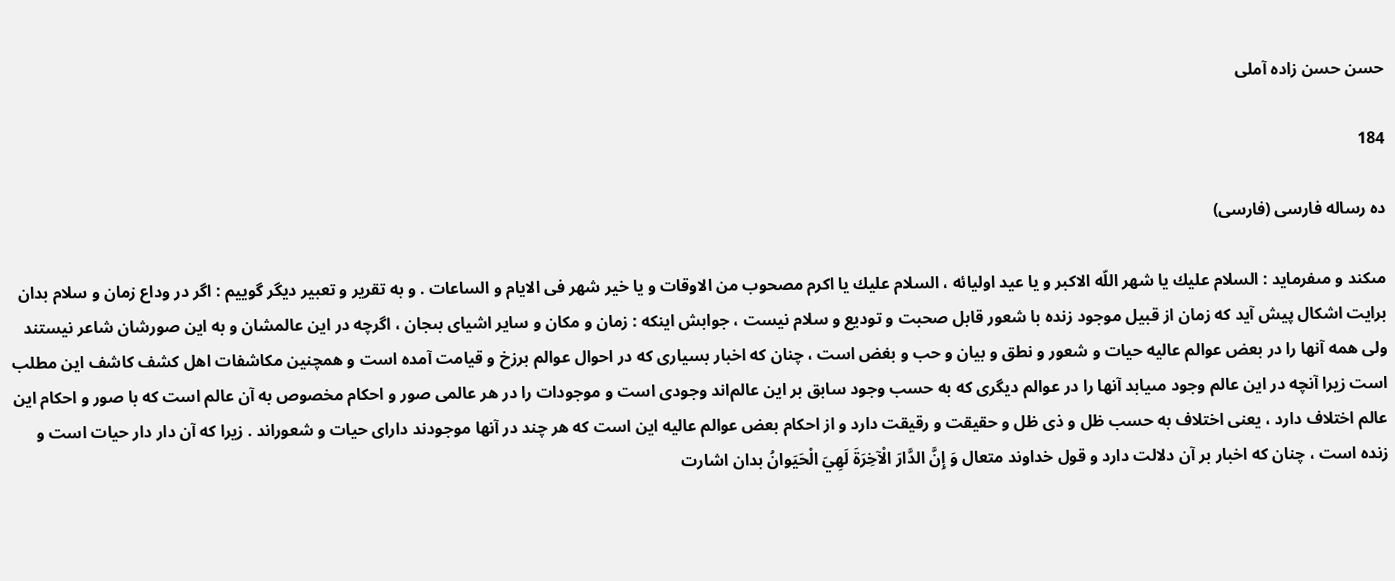حسن حسن زاده آملى

184

ده رساله فارسى (فارسى)

مىكند و مىفرمايد : السلام عليك يا شهر اللّه الاكبر و يا عيد اوليائه ، السلام عليك يا اكرم مصحوب من الاوقات و يا خير شهر فى الايام و الساعات . و به تقرير و تعبير ديگر گوييم : اگر در وداع زمان و سلام بدان برايت اشكال پيش آيد كه زمان از قبيل موجود زنده با شعور قابل صحبت و توديع و سلام نيست ، جوابش اينكه : زمان و مكان و ساير اشياى بىجان ، اگرچه در اين عالمشان و به اين صورشان شاعر نيستند ولى همه آنها را در بعض عوالم عاليه حيات و شعور و نطق و بيان و حب و بغض است ، چنان كه اخبار بسيارى كه در احوال عوالم برزخ و قيامت آمده است و همچنين مكاشفات اهل كشف كاشف اين مطلب است زيرا آنچه در اين عالم وجود مىيابد آنها را در عوالم ديگرى كه به حسب وجود سابق بر اين عالم‌اند وجودى است و موجودات را در هر عالمى صور و احكام مخصوص به آن عالم است كه با صور و احكام اين عالم اختلاف دارد ، يعنى اختلاف به حسب ظل و ذى ظل و حقيقت و رقيقت دارد و از احكام بعض عوالم عاليه اين است كه هر چند در آنها موجودند داراى حيات و شعوراند . زيرا كه آن دار دار حيات است و زنده است ، چنان كه اخبار بر آن دلالت دارد و قول خداوند متعال وَ إِنَّ الدَّارَ الْآخِرَةَ لَهِيَ الْحَيَوانُ بدان اشارت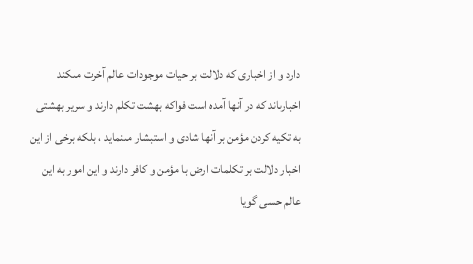دارد و از اخبارى كه دلالت بر حيات موجودات عالم آخرت مىكند اخبارىاند كه در آنها آمده است فواكه بهشت تكلم دارند و سرير بهشتى به تكيه كردن مؤمن بر آنها شادى و استبشار مىنمايد ، بلكه برخى از اين اخبار دلالت بر تكلمات ارض با مؤمن و كافر دارند و اين امور به اين عالم حسى گويا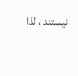نيستند ، لذا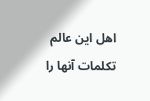اهل اين عالم تكلمات آنها را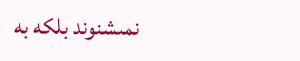نمىشنوند بلكه به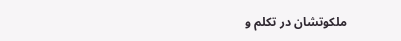ملكوتشان در تكلم و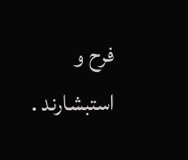فرح و استبشارند .